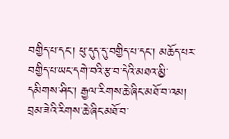བགྱིད་པ་དང་། ཕུ་དུད་དུ་བགྱིད་པ་དང་། མཆོད་པར་བགྱིད་པ་ཡང་དགེ་བའི་རྩ་བ་དེའི་མཐའ་མྱི་དམིགས་ཤིང་། རྒྱལ་རིགས་ཆེ་ཞིང་མཐོ་བ་འམ། བྲམ་ཟེའི་རིགས་ཆེ་ཞིང་མཐོ་བ་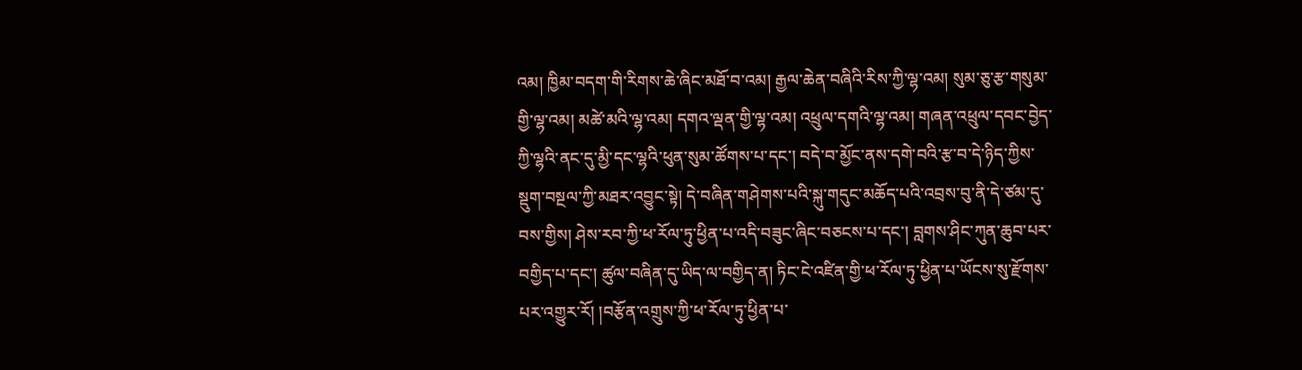འམ། ཁྱིམ་བདག་གི་རིགས་ཆེ་ཞིང་མཐོ་བ་འམ། རྒྱལ་ཆེན་བཞིའི་རིས་ཀྱི་ལྷ་འམ། སུམ་ཅུ་རྩ་གསུམ་གྱི་ལྷ་འམ། མཚེ་མའི་ལྷ་འམ། དགའ་ལྡན་གྱི་ལྷ་འམ། འཕྲུལ་དགའི་ལྷ་འམ། གཞན་འཕྲུལ་དབང་བྱེད་ཀྱི་ལྷའི་ནང་དུ་མྱི་དང་ལྷའི་ཕུན་སུམ་ཚོགས་པ་དང་། བདེ་བ་མྱོང་ནས་དགེ་བའི་རྩ་བ་དེ་ཉིད་ཀྱིས་སྡུག་བསྔལ་ཀྱི་མཐར་འབྱུང་སྟེ། དེ་བཞིན་གཤེགས་པའི་སྐུ་གདུང་མཆོད་པའི་འབྲས་བུ་ནི་དེ་ཙམ་དུ་བས་གྱིས། ཤེས་རབ་ཀྱི་ཕ་རོལ་ཏུ་ཕྱིན་པ་འདི་བཟུང་ཞིང་བཅངས་པ་དང་། བླགས་ཤིང་ཀུན་ཆུབ་པར་བགྱིད་པ་དང་། ཚུལ་བཞིན་དུ་ཡིད་ལ་བགྱིད་ན། ཏིང་ངེ་འཛིན་གྱི་ཕ་རོལ་ཏུ་ཕྱིན་པ་ཡོངས་སུ་རྫོགས་པར་འགྱུར་རོ། །བརྩོན་འགྲུས་ཀྱི་ཕ་རོལ་ཏུ་ཕྱིན་པ་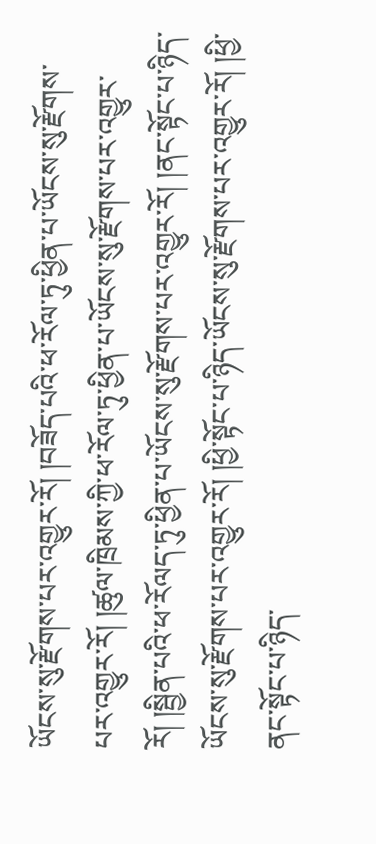ཡོངས་སུ་རྫོགས་པར་འགྱུར་རོ། །བཟོད་པའི་ཕ་རོལ་ཏུ་ཕྱིན་པ་ཡོངས་སུ་རྫོགས་པར་འགྱུར་རོ། །ཚུལ་ཁྲིམས་ཀྱི་ཕ་རོལ་ཏུ་ཕྱིན་པ་ཡོངས་སུ་རྫོགས་པར་འགྱུར་རོ། །སྦྱིན་པའི་ཕ་རོལད་ཏུ་ཕྱིན་པ་ཡོངས་སུ་རྫོགས་པར་འགྱུར་རོ། །ནང་སྟོང་པ་ཉིད་ཡོངས་སུ་རྫོགས་པར་འགྱུར་རོ། །ཕྱི་སྟོང་པ་ཉིད་ཡོངས་སུ་རྫོགས་པར་འགྱུར་རོ། །ཕྱི་ནང་སྟོང་པ་ཉིད་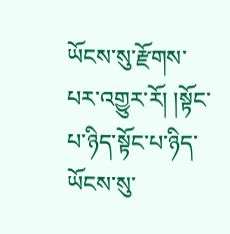ཡོངས་སུ་རྫོགས་པར་འགྱུར་རོ། །སྟོང་པ་ཉིད་སྟོང་པ་ཉིད་ཡོངས་སུ་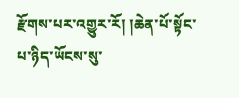རྫོགས་པར་འགྱུར་རོ། །ཆེན་པོ་སྟོང་པ་ཉིད་ཡོངས་སུ་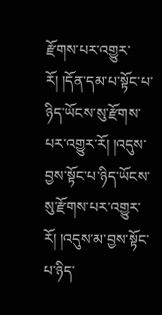རྫོགས་པར་འགྱུར་རོ། །དོན་དམ་པ་སྟོང་པ་ཉིད་ཡོངས་སུ་རྫོགས་པར་འགྱུར་རོ། །འདུས་བྱས་སྟོང་པ་ཉིད་ཡོངས་སུ་རྫོགས་པར་འགྱུར་རོ། །འདུས་མ་བྱས་སྟོང་པ་ཉིད་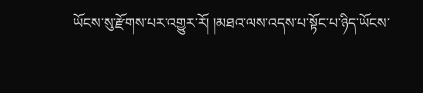ཡོངས་སུ་རྫོགས་པར་འགྱུར་རོ། །མཐའ་ལས་འདས་པ་སྟོང་པ་ཉིད་ཡོངས་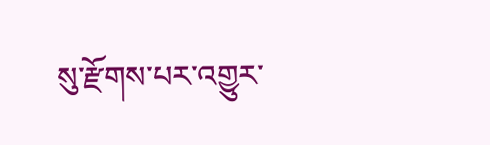སུ་རྫོགས་པར་འགྱུར་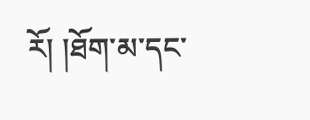རོ། །ཐོག་མ་དང་